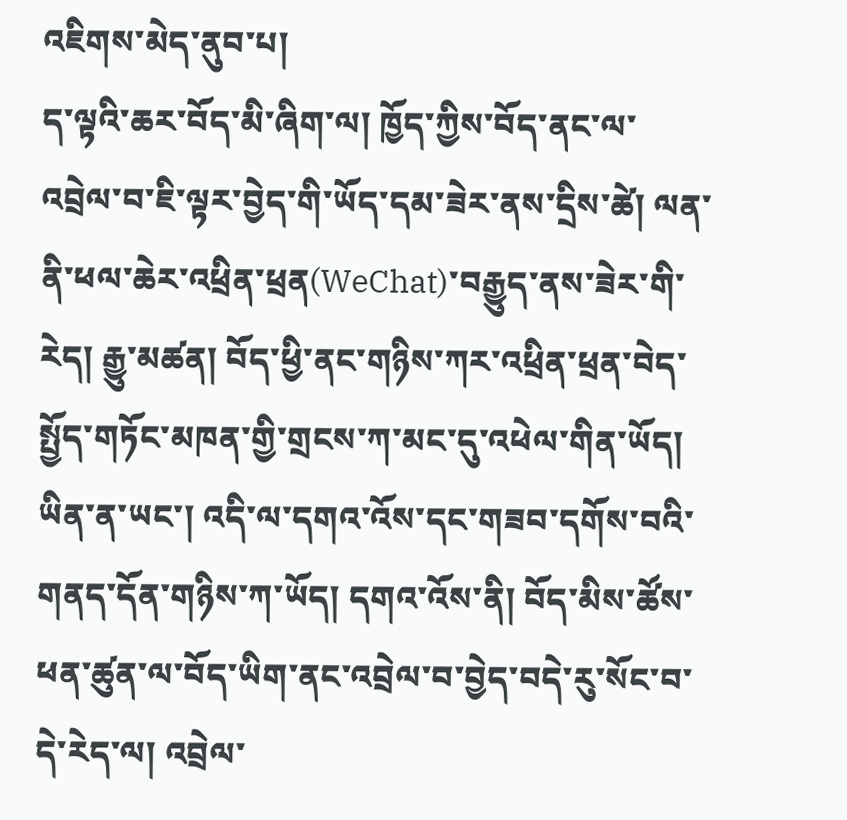འཇིགས་མེད་ནུབ་པ།
ད་ལྟའི་ཆར་བོད་མི་ཞིག་ལ། ཁྱོད་ཀྱིས་བོད་ནང་ལ་འབྲེལ་བ་ཇི་ལྟར་བྱེད་གི་ཡོད་དམ་ཟེར་ནས་དྲིས་ཚེ། ལན་ནི་ཕལ་ཆེར་འཕྲིན་ཕྲན(WeChat)་བརྒྱུད་ནས་ཟེར་གི་རེད། རྒྱུ་མཚན། བོད་ཕྱི་ནང་གཉིས་ཀར་འཕྲིན་ཕྲན་བེད་སྤྱོད་གཏོང་མཁན་གྱི་གྲངས་ཀ་མང་དུ་འཕེལ་གིན་ཡོད། ཡིན་ན་ཡང་། འདི་ལ་དགའ་འོས་དང་གཟབ་དགོས་བའི་གནད་དོན་གཉིས་ཀ་ཡོད། དགའ་འོས་ནི། བོད་མིས་ཚོས་ཕན་ཚུན་ལ་བོད་ཡིག་ནང་འབྲེལ་བ་བྱེད་བདེ་རུ་སོང་བ་དེ་རེད་ལ། འབྲེལ་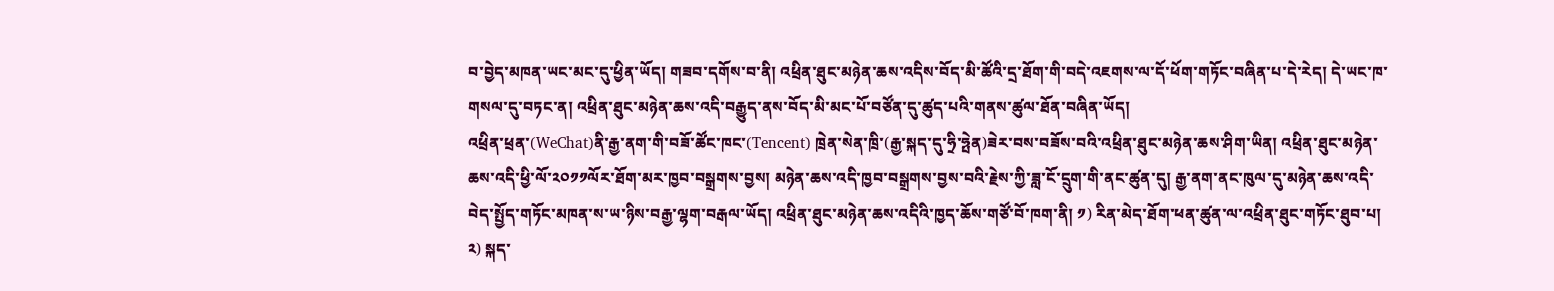བ་བྱེད་མཁན་ཡང་མང་དུ་ཕྱིན་ཡོད། གཟབ་དགོས་བ་ནི། འཕྲིན་ཐུང་མཉེན་ཆས་འདིས་བོད་མི་ཚོའི་དྲ་ཐོག་གི་བདེ་འཇགས་ལ་དོ་ཕོག་གཏོང་བཞིན་པ་དེ་རེད། དེ་ཡང་ཁ་གསལ་དུ་བཏང་ན། འཕྲིན་ཐུང་མཉེན་ཆས་འདི་བརྒྱུད་ནས་བོད་མི་མང་པོ་བཙོན་དུ་ཚུད་པའི་གནས་ཚུལ་ཐོན་བཞིན་ཡོད།
འཕྲིན་ཕྲན་(WeChat)ནི་རྒྱ་ནག་གི་བཟོ་ཚོང་ཁང་(Tencent) ཁྲེན་སེན་ཁྲི་(རྒྱ་སྐད་དུ་ཧྲི་ཧྤེན)ཟེར་བས་བཟོས་བའི་འཕྲིན་ཐུང་མཉེན་ཆས་ཤིག་ཡིན། འཕྲིན་ཐུང་མཉེན་ཆས་འདི་ཕྱི་ལོ་༢༠༡༡ལོར་ཐོག་མར་ཁྱབ་བསྒྲགས་བྱས། མཉེན་ཆས་འདི་ཁྱབ་བསྒྲགས་བྱས་བའི་རྗེས་ཀྱི་ཟླ་ངོ་དྲུག་གི་ནང་ཚུན་དུ། རྒྱ་ནག་ནང་ཁུལ་དུ་མཉེན་ཆས་འདི་བེད་སྤྱོད་གཏོང་མཁན་ས་ཡ་ཉིས་བརྒྱ་ལྷག་བརྒལ་ཡོད། འཕྲིན་ཐུང་མཉེན་ཆས་འདིའི་ཁྱད་ཆོས་གཙོ་བོ་ཁག་ནི། ༡) རིན་མེད་ཐོག་ཕན་ཚུན་ལ་འཕྲིན་ཐུང་གཏོང་ཐུབ་པ། ༢) སྐད་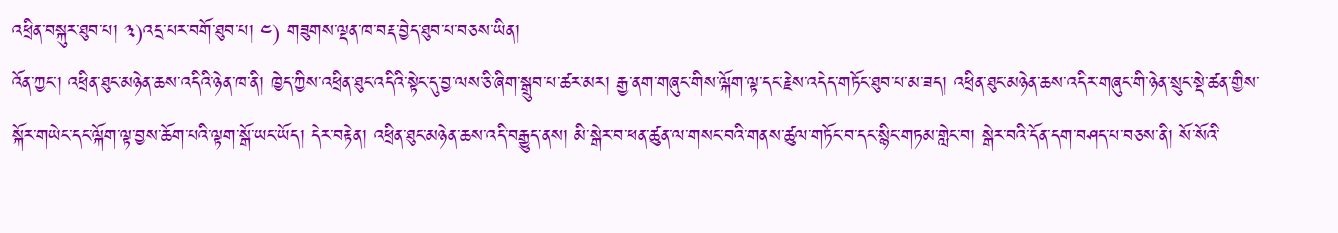འཕྲིན་བསྐུར་ཐུབ་པ། ༣)འདྲ་པར་བགོ་ཐུབ་པ། ༤) གཟུགས་ལྡན་ཁ་བརྡ་བྱེད་ཐུབ་པ་བཅས་ཡིན།
འོན་ཀྱང་། འཕྲིན་ཐུང་མཉེན་ཆས་འདིའི་ཉེན་ཁ་ནི། ཁྱེད་ཀྱིས་འཕྲིན་ཐུང་འདིའི་སྟེང་དུ་བྱ་ལས་ཅི་ཞིག་སྒྲུབ་པ་ཚར་མར། རྒྱ་ནག་གཞུང་གིས་ལྐོག་ལྟ་དང་རྗེས་འདེད་གཏོང་ཐུབ་པ་མ་ཟད། འཕྲིན་ཐུང་མཉེན་ཆས་འདིར་གཞུང་གི་ཉེན་སྲུང་སྡེ་ཚན་གྱིས་སྐོར་གཡེང་དང་ལྐོག་ལྟ་བྱས་ཆོག་པའི་ལྟག་སྒོ་ཡང་ཡོད། དེར་བརྟེན། འཕྲིན་ཐུང་མཉེན་ཆས་འདི་བརྒྱུད་ནས། མི་སྒེར་བ་ཕན་ཚུན་ལ་གསང་བའི་གནས་ཚུལ་གཏོང་བ་དང་སྙིང་གཏམ་གླེང་བ། སྒེར་བའི་དོན་དག་བཤད་པ་བཅས་ནི། སོ་སོའི་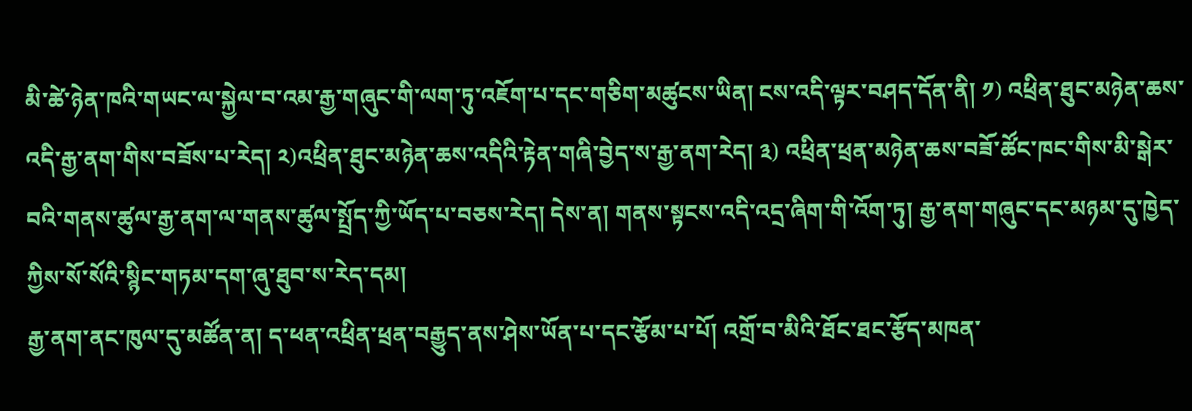མི་ཚེ་ཉེན་ཁའི་གཡང་ལ་སྐྱེལ་བ་འམ་རྒྱ་གཞུང་གི་ལག་ཏུ་འཇོག་པ་དང་གཅིག་མཚུངས་ཡིན། ངས་འདི་ལྟར་བཤད་དོན་ནི། ༡) འཕྲིན་ཐུང་མཉེན་ཆས་འདི་རྒྱ་ནག་གིས་བཟོས་པ་རེད། ༢)འཕྲིན་ཐུང་མཉེན་ཆས་འདིའི་རྟེན་གཞི་བྱེད་ས་རྒྱ་ནག་རེད། ༣) འཕྲིན་ཕྲན་མཉེན་ཆས་བཟོ་ཚོང་ཁང་གིས་མི་སྒེར་བའི་གནས་ཚུལ་རྒྱ་ནག་ལ་གནས་ཚུལ་སྤྲོད་ཀྱི་ཡོད་པ་བཅས་རེད། དེས་ན། གནས་སྟངས་འདི་འདྲ་ཞིག་གི་འོག་ཏུ། རྒྱ་ནག་གཞུང་དང་མཉམ་དུ་ཁྱེད་ཀྱིས་སོ་སོའི་སྙིང་གཏམ་དག་ཞུ་ཐུབ་ས་རེད་དམ།
རྒྱ་ནག་ནང་ཁུལ་དུ་མཚོན་ན། ད་ཕན་འཕྲིན་ཕྲན་བརྒྱུད་ནས་ཤེས་ཡོན་པ་དང་རྩོམ་པ་པོ། འགྲོ་བ་མིའི་ཐོང་ཐང་རྩོད་མཁན་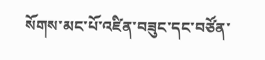སོགས་མང་པོ་འཛིན་བཟུང་དང་བཙོན་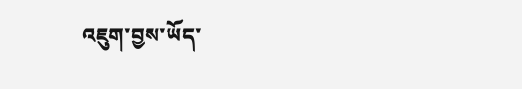འཇུག་བྱས་ཡོད་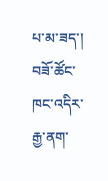པ་མ་ཟད་། བཟོ་ཚོང་ཁང་འདིར་རྒྱ་ནག་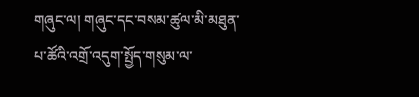གཞུང་ལ། གཞུང་དང་བསམ་ཚུལ་མི་མཐུན་པ་ཚོའི་འགྲོ་འདུག་སྤྱོད་གསུམ་ལ་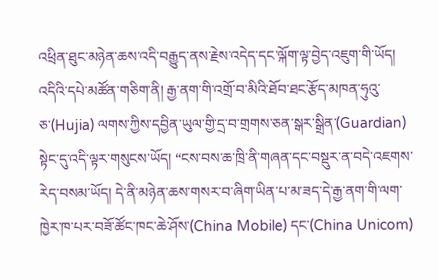འཕྲིན་ཐུང་མཉེན་ཆས་འདི་བརྒྱུད་ནས་རྗེས་འདེད་དང་ལྐོག་ལྟ་བྱེད་འཇུག་གི་ཡོད། འདིའི་དཔེ་མཚོན་གཅིག་ནི། རྒྱ་ནག་གི་འགྲོ་བ་མིའི་ཐོབ་ཐང་རྩོད་མཁན་ཧུའུ་ཅ་(Hujia) ལགས་ཀྱིས་དབྱིན་ཡུལ་གྱི་དྲ་བ་གྲགས་ཅན་སྒར་སྒྲིན་(Guardian) སྟེང་དུ་འདི་ལྟར་གསུངས་ཡོད། “ངས་བས་ཆ་ཁྲི་ནི་གཞན་དང་བསྡུར་ན་བདེ་འཇགས་རེད་བསམ་ཡོད། དེ་ནི་མཉེན་ཆས་གསར་བ་ཞིག་ཡིན་པ་མ་ཟད་དེ་རྒྱ་ནག་གི་ལག་ཁྱེར་ཁ་པར་བཟོ་ཚོང་ཁང་ཆེ་ཤོས་(China Mobile) དང་(China Unicom)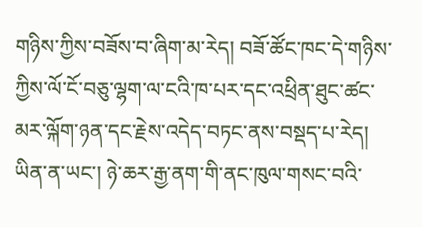གཉིས་ཀྱིས་བཟོས་བ་ཞིག་མ་རེད། བཟོ་ཚོང་ཁང་དེ་གཉིས་ཀྱིས་ལོ་ངོ་བཅུ་ལྷག་ལ་ངའི་ཁ་པར་དང་འཕྲིན་ཐུང་ཚང་མར་ལྐོག་ཉན་དང་རྗེས་འདེད་བཏང་ནས་བསྡད་པ་རེད། ཡིན་ན་ཡང་། ཉེ་ཆར་རྒྱ་ནག་གི་ནང་ཁུལ་གསང་བའི་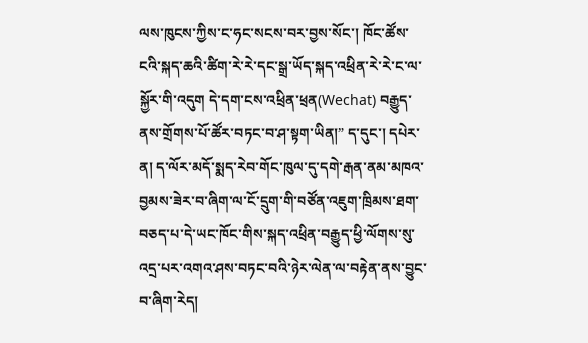ལས་ཁུངས་ཀྱིས་ང་ཧང་སངས་བར་བྱས་སོང་། ཁོང་ཚོས་ངའི་སྐད་ཆའི་ཚིག་རེ་རེ་དང་སྒྲ་ཡོད་སྐད་འཕྲིན་རེ་རེ་ང་ལ་སྐྱོར་གི་འདུག དེ་དག་ངས་འཕྲིན་ཕྲན(Wechat) བརྒྱུད་ནས་གྲོགས་པོ་ཚོར་བཏང་བ་ཤ་སྟག་ཡིན།” ད་དུང་། དཔེར་ན། ད་ལོར་མདོ་སྨད་རེབ་གོང་ཁུལ་དུ་དགེ་རྒན་ནམ་མཁའ་བྱམས་ཟེར་བ་ཞིག་ལ་ངོ་དྲུག་གི་བཙོན་འཇུག་ཁྲིམས་ཐག་བཅད་པ་དེ་ཡང་ཁོང་གིས་སྐད་འཕྲིན་བརྒྱུད་ཕྱི་ལོགས་སུ་འདྲ་པར་འགའ་ཤས་བཏང་བའི་ཉེར་ལེན་ལ་བརྟེན་ནས་བྱུང་བ་ཞིག་རེད།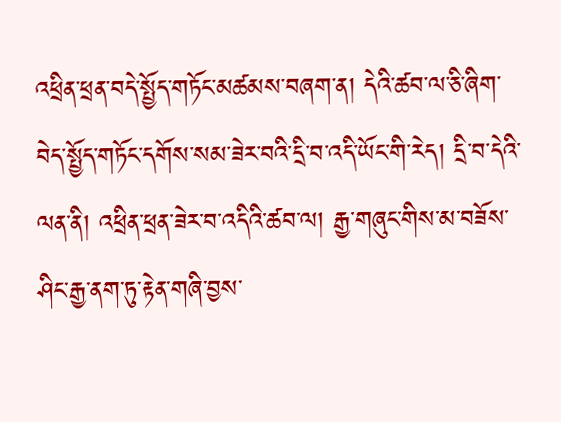འཕྲིན་ཕྲན་བདེ་སྤྱོད་གཏོང་མཚམས་བཞག་ན། དེའི་ཚབ་ལ་ཅི་ཞིག་བེད་སྤྱོད་གཏོང་དགོས་སམ་ཟེར་བའི་དྲི་བ་འདི་ཡོང་གི་རེད། དྲི་བ་དེའི་ལན་ནི། འཕྲིན་ཕྲན་ཟེར་བ་འདིའི་ཚབ་ལ། རྒྱ་གཞུང་གིས་མ་བཟོས་ཤིང་རྒྱ་ནག་ཏུ་རྟེན་གཞི་བྱས་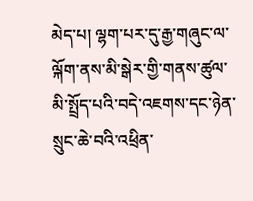མེད་པ། ལྷག་པར་དུ་རྒྱ་གཞུང་ལ་ལྐོག་ནས་མི་སྒེར་གྱི་གནས་ཚུལ་མི་སྤྲོད་པའི་བདེ་འཇགས་དང་ཉེན་སྲུང་ཆེ་བའི་འཕྲིན་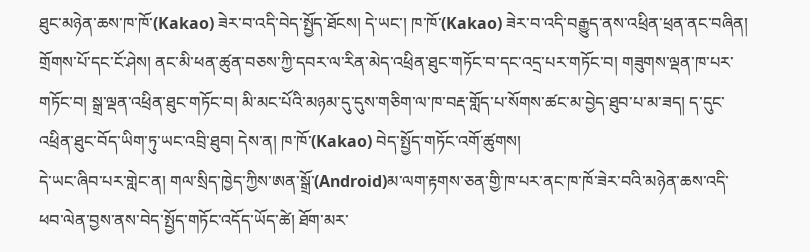ཐུང་མཉེན་ཆས་ཁ་ཁོ་(Kakao) ཟེར་བ་འདི་བེད་སྤྱོད་ཐོངས། དེ་ཡང་། ཁ་ཁོ་(Kakao) ཟེར་བ་འདི་བརྒྱུད་ནས་འཕྲིན་ཕྲན་ནང་བཞིན། གྲོགས་པོ་དང་ངོ་ཤེས། ནང་མི་ཕན་ཚུན་བཅས་ཀྱི་དབར་ལ་རིན་མེད་འཕྲིན་ཐུང་གཏོང་བ་དང་འདྲ་པར་གཏོང་བ། གཟུགས་ལྡན་ཁ་པར་གཏོང་བ། སྒྲ་ལྡན་འཕྲིན་ཐུང་གཏོང་བ། མི་མང་པོའི་མཉམ་དུ་དུས་གཅིག་ལ་ཁ་བརྡ་གློད་པ་སོགས་ཚང་མ་བྱེད་ཐུབ་པ་མ་ཟད། ད་དུང་འཕྲིན་ཐུང་བོད་ཡིག་ཏུ་ཡང་འབྲི་ཐུབ། དེས་ན། ཁ་ཁོ་(Kakao) བེད་སྤྱོད་གཏོང་འགོ་ཚུགས།
དེ་ཡང་ཞིབ་པར་གླེང་ན། གལ་སྲིད་ཁྱེད་ཀྱིས་ཨན་སྒྲོ་(Android)མ་ལག་རྟགས་ཅན་གྱི་ཁ་པར་ནང་ཁ་ཁོ་ཟེར་བའི་མཉེན་ཆས་འདི་ཕབ་ལེན་བྱས་ནས་བེད་སྤྱོད་གཏོང་འདོད་ཡོད་ཚེ། ཐོག་མར་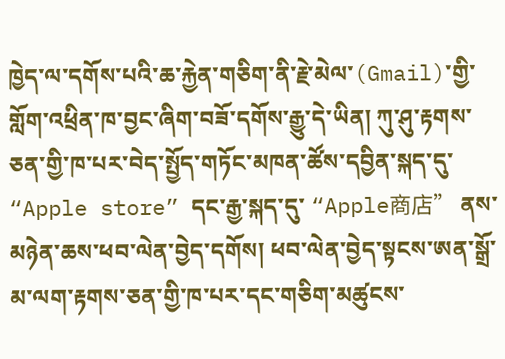ཁྱེད་ལ་དགོས་པའི་ཆ་རྐྱེན་གཅིག་ནི་རྗེ་མེལ་(Gmail)་གྱི་གློག་འཕྲིན་ཁ་བྱང་ཞིག་བཟོ་དགོས་རྒྱུ་དེ་ཡིན། ཀུ་ཤུ་རྟགས་ཅན་གྱི་ཁ་པར་བེད་སྤྱོད་གཏོང་མཁན་ཚོས་དབྱིན་སྐད་དུ་ “Apple store” དང་རྒྱ་སྐད་དུ་ “Apple商店” ནས་མཉེན་ཆས་ཕབ་ལེན་བྱེད་དགོས། ཕབ་ལེན་བྱེད་སྟངས་ཨན་སྒྲོ་མ་ལག་རྟགས་ཅན་གྱི་ཁ་པར་དང་གཅིག་མཚུངས་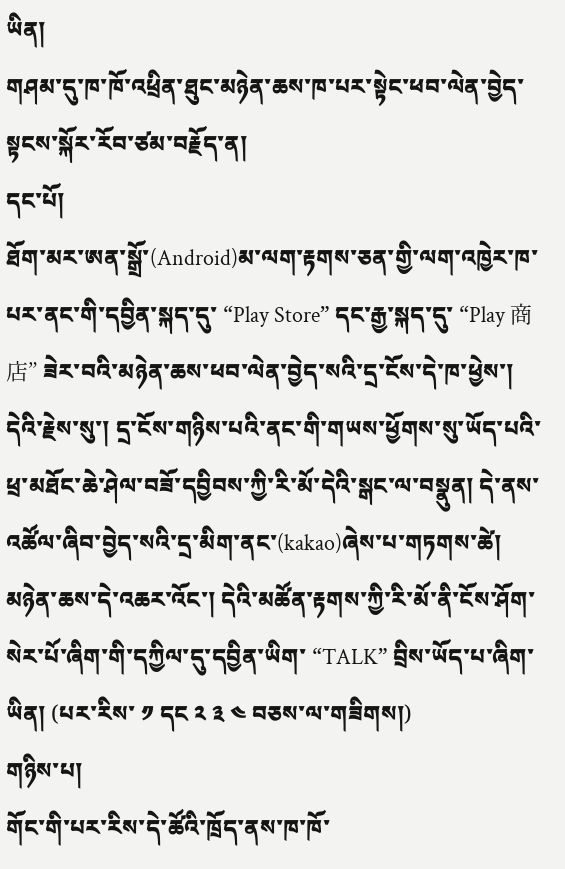ཡིན།
གཤམ་དུ་ཁ་ཁོ་འཕྲིན་ཐུང་མཉེན་ཆས་ཁ་པར་སྟེང་ཕབ་ལེན་བྱེད་སྟངས་སྐོར་རོབ་ཙམ་བརྗོད་ན།
དང་པོ།
ཐོག་མར་ཨན་སྒྲོ་(Android)མ་ལག་རྟགས་ཅན་གྱི་ལག་འཁྱེར་ཁ་པར་ནང་གི་དབྱིན་སྐད་དུ་ “Play Store” དང་རྒྱ་སྐད་དུ་ “Play 商店” ཟེར་བའི་མཉེན་ཆས་ཕབ་ལེན་བྱེད་སའི་དྲ་ངོས་དེ་ཁ་ཕྱེས་། དེའི་རྗེས་སུ་། དྲ་ངོས་གཉིས་པའི་ནང་གི་གཡས་ཕྱོགས་སུ་ཡོད་པའི་ཕྲ་མཐོང་ཆེ་ཤེལ་བཟོ་དབྱིབས་ཀྱི་རི་མོ་དེའི་སྒང་ལ་བསྣུན། དེ་ནས་འཚོལ་ཞིབ་བྱེད་སའི་དྲ་མིག་ནང་(kakao)ཞེས་པ་གཏགས་ཚེ། མཉེན་ཆས་དེ་འཆར་འོང་། དེའི་མཚོན་རྟགས་ཀྱི་རི་མོ་ནི་ངོས་ཤོག་སེར་པོ་ཞིག་གི་དཀྱིལ་དུ་དབྱིན་ཡིག་ “TALK” བྲིས་ཡོད་པ་ཞིག་ཡིན། (པར་རིས་ ༡ དང ༢ ༣ ༤ བཅས་ལ་གཟིགས།)
གཉིས་པ།
གོང་གི་པར་རིས་དེ་ཚོའི་ཁྲོད་ནས་ཁ་ཁོ་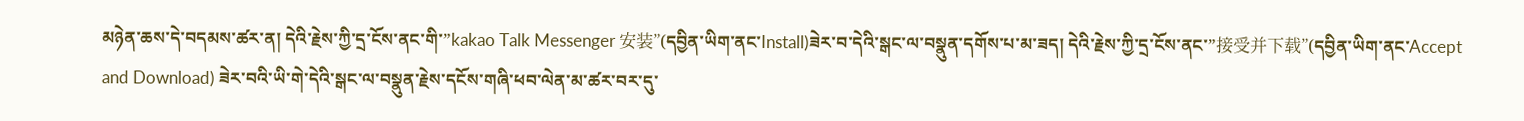མཉེན་ཆས་དེ་བདམས་ཚར་ན། དེའི་རྗེས་ཀྱི་དྲ་ངོས་ནང་གི་”kakao Talk Messenger 安装”(དབྱིན་ཡིག་ནང་Install)ཟེར་བ་དེའི་སྒང་ལ་བསྣུན་དགོས་པ་མ་ཟད། དེའི་རྗེས་ཀྱི་དྲ་ངོས་ནང་”接受并下载”(དབྱིན་ཡིག་ནང་Accept and Download) ཟེར་བའི་ཡི་གེ་དེའི་སྒང་ལ་བསྣུན་རྗེས་དངོས་གཞི་ཕབ་ལེན་མ་ཚར་བར་དུ་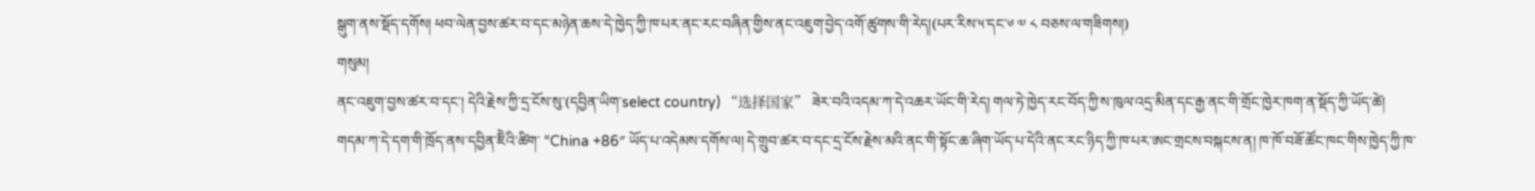སྒུག་ནས་སྡོད་དགོས། ཕབ་ལེན་བྱས་ཚར་བ་དང་མཉེན་ཆས་དེ་ཁྱེད་ཀྱི་ཁ་པར་ནང་རང་བཞིན་གྱིས་ནང་འཇུག་བྱེད་འགོ་ཚུགས་གི་རེད།(པར་རིས་༥་དང་༦ ༧ ༨ བཅས་ལ་གཟིགས།)
གསུམ།
ནང་འཇུག་བྱས་ཚར་བ་དང་། དེའི་རྗེས་ཀྱི་དྲ་ངོས་སུ་(དབྱིན་ཡིག་select country) “选择国家” ཟེར་བའི་འདམ་ཀ་དེ་འཆར་ཡོང་གི་རེད། གལ་ཏེ་ཁྱེད་རང་བོད་ཀྱི་ས་ཁུལ་འདྲ་མིན་དང་རྒྱ་ནང་གི་གྲོང་ཁྱེར་ཁག་ན་སྡོད་ཀྱི་ཡོད་ཚེ། གདམ་ཀ་དེ་དག་གི་ཁྲོད་ནས་དབྱིན་ཇིེའི་ཚིག་ “China +86″ ཡོད་པ་འདེམས་དགོས་ལ། དེ་གྲུབ་ཚར་བ་དང་དྲ་ངོས་རྗེས་མའི་ནང་གི་སྟོང་ཆ་ཞིག་ཡོད་པ་དེའི་ནང་རང་ཉིད་ཀྱི་ཁ་པར་ཨང་གྲངས་བསྐངས་ན། ཁ་ཁོ་བཟོ་ཚོང་ཁང་གིས་ཁྱེད་ཀྱི་ཁ་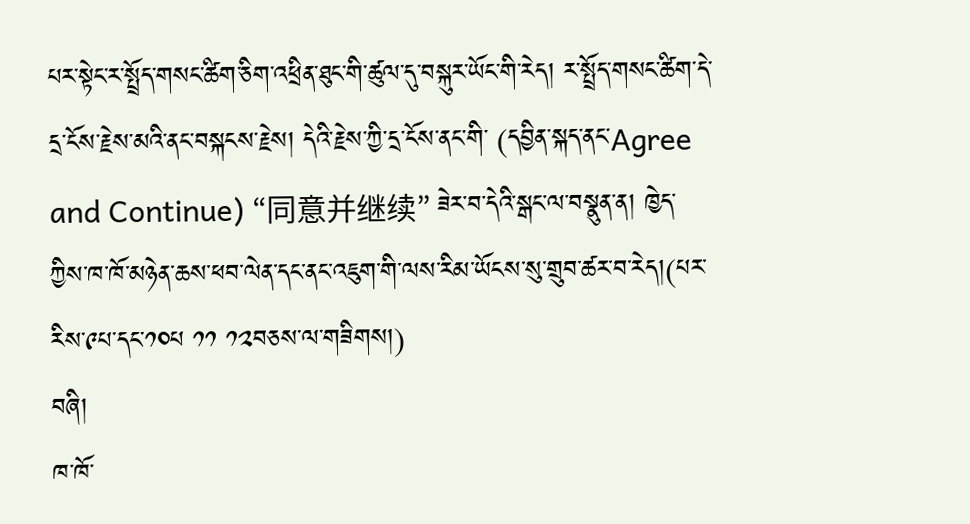པར་སྟེང་ར་སྤྲོད་གསང་ཚིག་ཅིག་འཕྲིན་ཐུང་གི་ཚུལ་དུ་བསྐུར་ཡོང་གི་རེད། ར་སྤྲོད་གསང་ཚིག་དེ་དྲ་ངོས་རྗེས་མའི་ནང་བསྐངས་རྗེས། དེའི་རྗེས་ཀྱི་དྲ་ངོས་ནང་གི་ (དབྱིན་སྐད་ནང་Agree and Continue) “同意并继续” ཟེར་བ་དེའི་སྒང་ལ་བསྣུན་ན། ཁྱེད་ཀྱིས་ཁ་ཁོ་མཉེན་ཆས་ཕབ་ལེན་དང་ནང་འཇུག་གི་ལས་རིམ་ཡོངས་སུ་གྲུབ་ཚར་བ་རེད།(པར་རིས་༩པ་དང་༡༠པ ༡༡ ༡༢བཅས་ལ་གཟིགས།)
བཞི།
ཁ་ཁོ་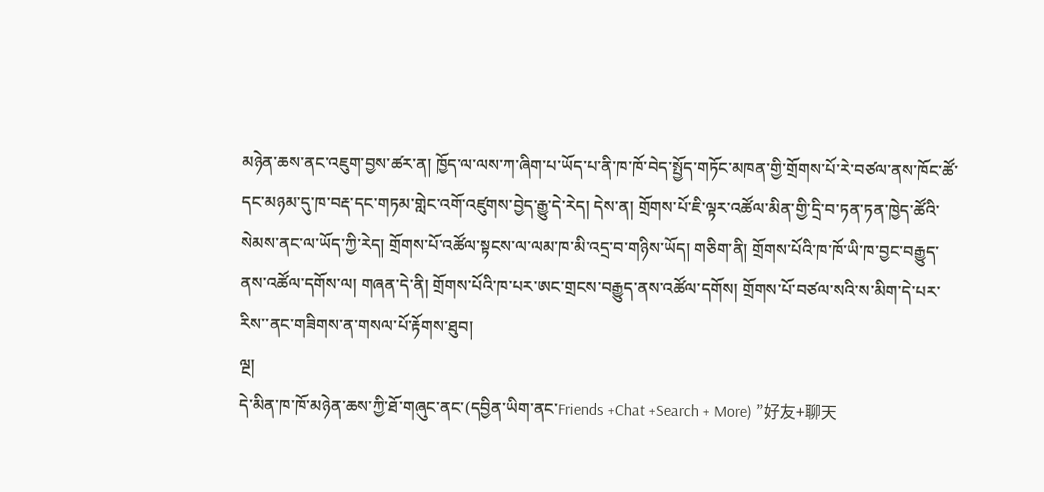མཉེན་ཆས་ནང་འཇུག་བྱས་ཚར་ན། ཁྱོད་ལ་ལས་ཀ་ཞིག་པ་ཡོད་པ་ནི་ཁ་ཁོ་བེད་སྤྱོད་གཏོང་མཁན་གྱི་གྲོགས་པོ་རེ་བཙལ་ནས་ཁོང་ཚོ་དང་མཉམ་དུ་ཁ་བརྡ་དང་གཏམ་གླེང་འགོ་འཛུགས་བྱེད་རྒྱུ་དེ་རེད། དེས་ན། གྲོགས་པོ་ཇི་ལྟར་འཚོལ་མིན་གྱི་དྲི་བ་ཏན་ཏན་ཁྱེད་ཚོའི་སེམས་ནང་ལ་ཡོད་ཀྱི་རེད། གྲོགས་པོ་འཚོལ་སྟངས་ལ་ལམ་ཁ་མི་འདྲ་བ་གཉིས་ཡོད། གཅིག་ནི། གྲོགས་པོའི་ཁ་ཁོ་ཡི་ཁ་བྱང་བརྒྱུད་ནས་འཚོལ་དགོས་ལ། གཞན་དེ་ནི། གྲོགས་པོའི་ཁ་པར་ཨང་གྲངས་བརྒྱུད་ནས་འཚོལ་དགོས། གྲོགས་པོ་བཙལ་སའི་ས་མིག་དེ་པར་རིས་་ནང་གཟིགས་ན་གསལ་པོ་རྟོགས་ཐུབ།
ལྔ།
དེ་མིན་ཁ་ཁོ་མཉེན་ཆས་ཀྱི་ཐོ་གཞུང་ནང་(དབྱིན་ཡིག་ནང་Friends +Chat +Search + More) ”好友+聊天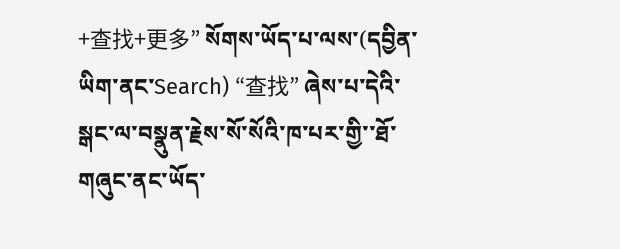+查找+更多” སོགས་ཡོད་པ་ལས་(དབྱིན་ཡིག་ནང་Search) “查找” ཞེས་པ་དེའི་སྒང་ལ་བསྣུན་རྗེས་སོ་སོའི་ཁ་པར་གྱི་་ཐོ་གཞུང་ནང་ཡོད་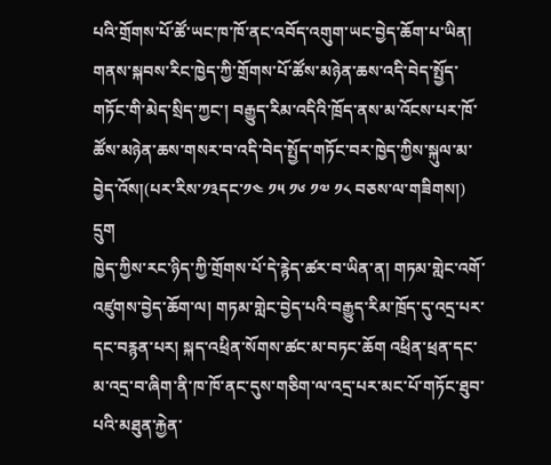པའི་གྲོགས་པོ་ཚོ་ཡང་ཁ་ཁོ་ནང་འབོད་འགུག་ཡང་བྱེད་ཆོག་པ་ཡིན། གནས་སྐབས་རིང་ཁྱེད་ཀྱི་གྲོགས་པོ་ཚོས་མཉེན་ཆས་འདི་བེད་སྤྱོད་གཏོང་གི་མེད་སྲིད་ཀྱང་། བརྒྱུད་རིམ་འདིའི་ཁྲོད་ནས་མ་འོངས་པར་ཁོ་ཚོས་མཉེན་ཆས་གསར་བ་འདི་བེད་སྤྱོད་གཏོང་བར་ཁྱེད་ཀྱིས་སྐུལ་མ་བྱེད་འོས།(པར་རིས་༡༣དང་༡༤ ༡༥ ༡༦ ༡༧ ༡༨ བཅས་ལ་གཟིགས།)
དྲུག
ཁྱེད་ཀྱིས་རང་ཉིད་ཀྱི་གྲོགས་པོ་དེ་རྙེད་ཚར་བ་ཡིན་ན། གཏམ་གླེང་འགོ་འཛུགས་བྱེད་ཆོག་ལ། གཏམ་གླེང་བྱེད་པའི་བརྒྱུད་རིམ་ཁྲོད་དུ་འདྲ་པར་དང་བརྙན་པར། སྐད་འཕྲིན་སོགས་ཚང་མ་བཏང་ཆོག འཕྲིན་ཕྲན་དང་མ་འདྲ་བ་ཞིག་ནི་ཁ་ཁོ་ནང་དུས་གཅིག་ལ་འདྲ་པར་མང་པོ་གཏོང་ཐུབ་པའི་མཐུན་རྐྱེན་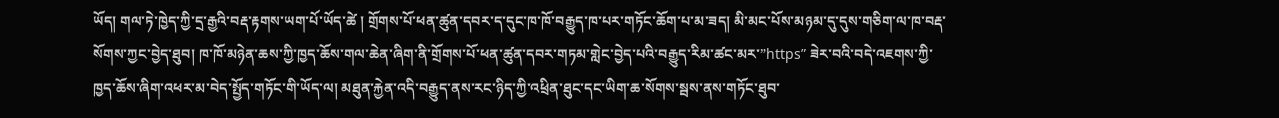ཡོད། གལ་ཏེ་ཁྱེད་ཀྱི་དྲ་རྒྱའི་བརྡ་རྟགས་ཡག་པོ་ཡོད་ཚེ ། གྲོགས་པོ་ཕན་ཚུན་དབར་ད་དུང་ཁ་ཁོ་བརྒྱུད་ཁ་པར་གཏོང་ཆོག་པ་མ་ཟད། མི་མང་པོས་མཉམ་དུ་དུས་གཅིག་ལ་ཁ་བརྡ་སོགས་ཀྱང་བྱེད་ཐུབ། ཁ་ཁོ་མཉེན་ཆས་ཀྱི་ཁྱད་ཆོས་གལ་ཆེན་ཞིག་ནི་གྲོགས་པོ་ཕན་ཚུན་དབར་གཏམ་གླེང་བྱེད་པའི་བརྒྱུད་རིམ་ཚང་མར་”https” ཟེར་བའི་བདེ་འཇགས་ཀྱི་ཁྱད་ཆོས་ཞིག་འཕར་མ་བེད་སྤྱོད་གཏོང་གི་ཡོད་ལ། མཐུན་རྐྱེན་འདི་བརྒྱུད་ནས་རང་ཉིད་ཀྱི་འཕྲིན་ཐུང་དང་ཡིག་ཆ་སོགས་སྦས་ནས་གཏོང་ཐུབ་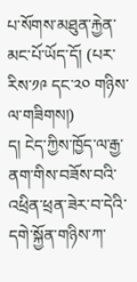པ་སོགས་མཐུན་རྐྱེན་མང་པོ་ཡོད་དོ། (པར་རིས་༡༩ དང་༢༠ གཉིས་ལ་གཟིགས།)
ད། ངེད་ཀྱིས་ཁྱོད་ལ་རྒྱ་ནག་གིས་བཟོས་བའི་འཕྲིན་ཕྲན་ཟེར་བ་དེའི་དགེ་སྐྱོན་གཉིས་ཀ་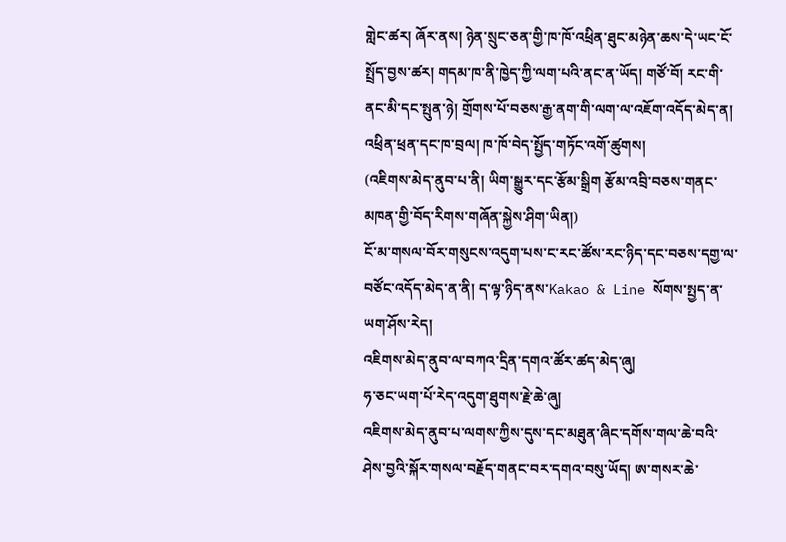གླེང་ཚར། ཞོར་ནས། ཉེན་སྲུང་ཅན་གྱི་ཁ་ཁོ་འཕྲིན་ཐུང་མཉེན་ཆས་དེ་ཡང་ངོ་སྤྲོད་བྱས་ཚར། གདམ་ཁ་ནི་ཁྱེད་ཀྱི་ལག་པའི་ནང་ན་ཡོད། གཙོ་བོ། རང་གི་ནང་མི་དང་སྤུན་ཉེ། གྲོགས་པོ་བཅས་རྒྱ་ནག་གི་ལག་ལ་འཇོག་འདོད་མེད་ན། འཕྲིན་ཕྲན་དང་ཁ་བྲལ། ཁ་ཁོ་བེད་སྤྱོད་གཏོང་འགོ་ཚུགས།
(འཇིགས་མེད་ནུབ་པ་ནི། ཡིག་སྒྱུར་དང་རྩོམ་སྒྲིག རྩོམ་འབྲི་བཅས་གནང་མཁན་གྱི་བོད་རིགས་གཞོན་སྐྱེས་ཤིག་ཡིན།)
ངོ་མ་གསལ་བོར་གསུངས་འདུག་པས་ང་རང་ཚོས་རང་ཉིད་དང་བཅས་དགྱ་ལ་བཙོང་འདོད་མེད་ན་ནི། ད་ལྟ་ཉིད་ནས་Kakao & Line སོགས་སྤྱད་ན་ཡག་ཤོས་རེད།
འཇིགས་མེད་ནུབ་ལ་བཀའ་དྲིན་དགའ་ཚོར་ཚད་མེད་ཞུ།
ཧ་ཅང་ཡག་པོ་རེད་འདུག་ཐུགས་རྗེ་ཆེ་ཞུ།
འཇིགས་མེད་ནུབ་པ་ལགས་ཀྱིས་དུས་དང་མཐུན་ཞིང་དགོས་གལ་ཆེ་བའི་ཤེས་བྱའི་སྐོར་གསལ་བརྗོད་གནང་བར་དགའ་བསུ་ཡོད། ཨ་གསར་ཆེ་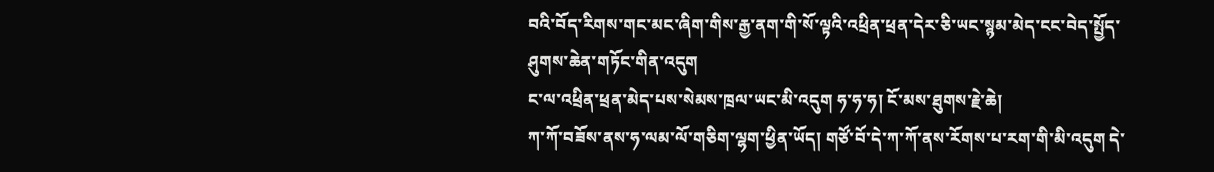བའི་བོད་རིགས་གང་མང་ཞིག་གིས་རྒྱ་ནག་གི་སོ་ལྟའི་འཕྲིན་ཕྲན་དེར་ཅི་ཡང་སྙམ་མེད་ངང་བེད་སྤྱོད་ཤུགས་ཆེན་གཏོང་གིན་འདུག
ང་ལ་འཕྲིན་ཕྲན་མེད་པས་སེམས་ཁྲལ་ཡང་མི་འདུག ཧ་ཧ་ཧ། ངོ་མས་ཐུགས་རྗེ་ཆེ།
ཀ་ཀོ་བཟོས་ནས་ཧ་ལམ་ལོ་གཅིག་ལྷག་ཕྱིན་ཡོད། གཙོ་བོ་དེ་ཀ་ཀོ་ནས་རོགས་པ་རག་གི་མི་འདུག དེ་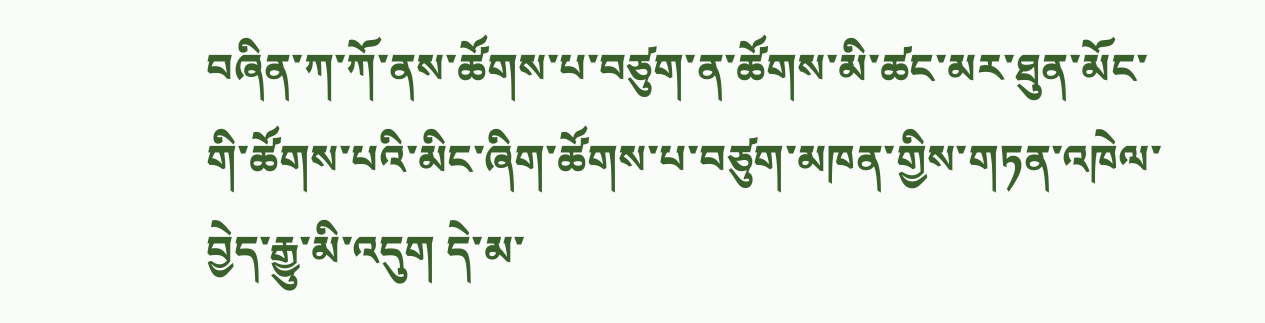བཞིན་ཀ་ཀོ་ནས་ཚོགས་པ་བཙུག་ན་ཚོགས་མི་ཚང་མར་ཐུན་མོང་གི་ཚོགས་པའི་མིང་ཞིག་ཚོགས་པ་བཙུག་མཁན་གྱིས་གཏན་འཁེལ་བྱེད་རྒྱུ་མི་འདུག དེ་མ་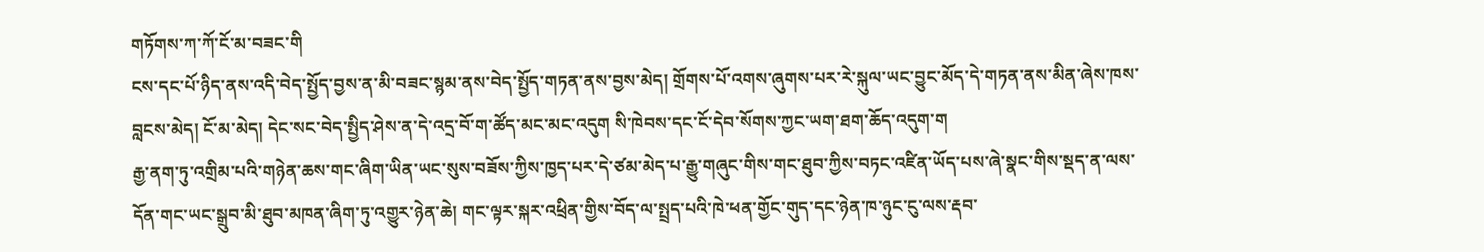གཏོགས་ཀ་ཀོ་ངོ་མ་བཟང་གི
ངས་དང་པོ་ཉིད་ནས་འདི་བེད་སྤྱོད་བྱས་ན་མི་བཟང་སྙམ་ནས་བེད་སྤྱོད་གཏན་ནས་བྱས་མེད། གྲོགས་པོ་འགས་ཞུགས་པར་རེ་སྐུལ་ཡང་བྱུང་མོད་དེ་གཏན་ནས་མིན་ཞེས་ཁས་བླངས་མེད། ངོ་མ་མེད། དེང་སང་བེད་སྤྱིད་ཤེས་ན་དེ་འདྲ་བོ་ག་ཚོད་མང་མང་འདུག སི་ཁེབས་དང་ངོ་དེབ་སོགས་ཀྱང་ཡག་ཐག་ཆོད་འདུག་ག
རྒྱ་ནག་ཏུ་འགྲིམ་པའི་གཉེན་ཆས་གང་ཞིག་ཡིན་ཡང་སུས་བཟོས་ཀྱིས་ཁྱད་པར་དེ་ཙམ་མེད་པ་རྒྱུ་གཞུང་གིས་གང་ཐུབ་ཀྱིས་བཏང་འཛིན་ཡོད་པས་ཞེ་སྣང་གིས་སྡད་ན་ལས་དོན་གང་ཡང་སྒྲུབ་མི་ཐུབ་མཁན་ཞིག་ཏུ་འགྱུར་ཉེན་ཆེ། གང་ལྟར་སྐར་འཕྲིན་གྱིས་བོད་ལ་སྤྲད་པའི་ཁེ་ཕན་གྱོང་གུད་དང་ཉེན་ཁ་ཉུང་ངུ་ལས་རྡབ་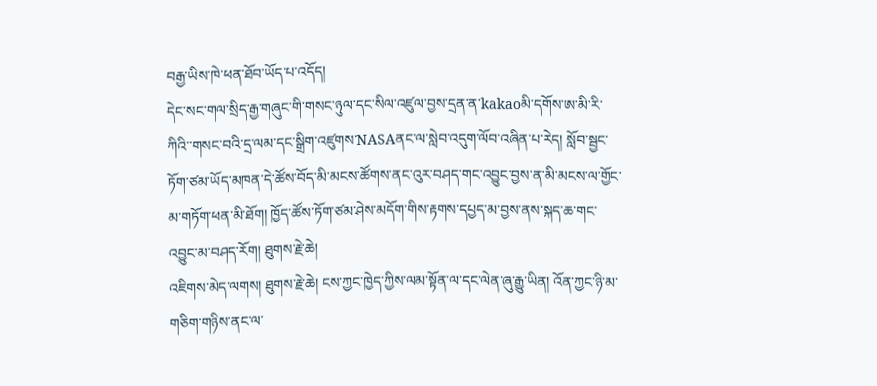བརྒྱ་ཡིས་ཁེ་ཕན་ཐོབ་ཡོད་པ་འདོད།
དེང་སང་གལ་སྲིད་རྒྱ་གཞུང་གི་གསང་ཉུལ་དང་སིལ་འཛུལ་བྱས་དྲན་ན་kakaoམི་དགོས་ཨ་མི་རི་ཀིའི་་གསང་བའི་དྲ་ལམ་དང་སྒྲིག་འཛུགས་NASAནང་ལ་སླེབ་འདུག་ལོབ་འཞིན་པ་རེད། སློབ་སྦྱང་ཏོག་ཙམ་ཡོད་མཁན་དེ་ཚོས་བོད་མི་མངས་ཚོགས་ནང་འུར་བཤད་གང་འབྱུང་བྱས་ན་མི་མངས་ལ་གྱོང་མ་གཏོག་ཕན་མི་ཐོག། ཁྱོད་ཚོས་ཏོག་ཙམ་ཤེས་མདོག་གིས་རྟགས་དཔྱད་མ་བྱས་ནས་སྐད་ཆ་གང་འབྱུང་མ་བཤད་རོག། ཐུགས་རྗེ་ཆེ།
འཇིགས་མེད་ལགས། ཐུགས་རྗེ་ཆེ། ངས་ཀྱང་ཁྱེད་ཀྱིས་ལམ་སྟོན་ལ་དང་ལེན་ཞུ་རྒྱུ་ཡིན། འོན་ཀྱང་ཉི་མ་གཅིག་གཉིས་ནང་ལ་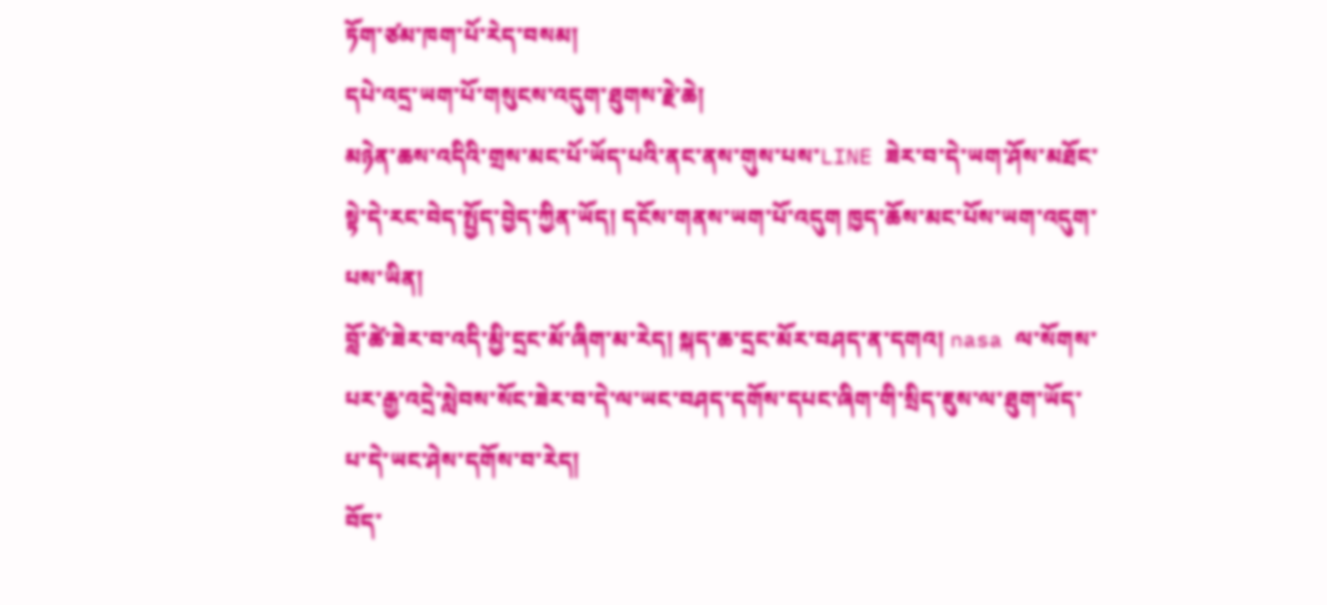ཏོག་ཙམ་ཁག་པོ་རེད་བསམ།
དཔེ་འདྲ་ཡག་པོ་གསུངས་འདུག་ཐུགས་རྗེ་ཆེ།
མཉེན་ཆས་འདིའི་གྲས་མང་པོ་ཡོད་པའི་ནང་ནས་གུས་པས་LINE ཟེར་བ་དེ་ཡག་ཤོས་མཐོང་སྟེ་དེ་རང་བེད་སྤྱོད་བྱེད་ཀྱིན་ཡོད། དངོས་གནས་ཡག་པོ་འདུག ཁྱད་ཆོས་མང་པོས་ཡག་འདུག་པས་ཡིན།
བློ་ཚེ་ཟེར་བ་འདི་མྱི་དྲང་མོ་ཞིག་མ་རེད། སྐད་ཆ་དྲང་མོར་བཤད་ན་དགའ། nasa ལ་སོགས་པར་རྒྱ་འདྲེ་སླེབས་སོང་ཟེར་བ་དེ་ལ་ཡང་བཤད་དགོས་དཔང་ཞིག་གི་སྲིད་ཇུས་ལ་ཐུག་ཡོད་པ་དེ་ཡང་ཤེས་དགོས་བ་རེད།
བོད་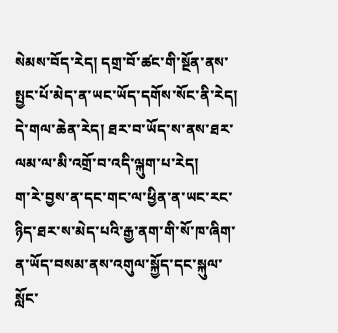སེམས་བོད་རེད། དགྲ་བོ་ཚང་གི་སྔོན་ནས་སྤྱང་པོ་མེད་ན་ཡང་ཡོད་དགོས་སོང་ནི་རེད། དེ་གལ་ཆེན་རེད། ཐར་བ་ཡོད་ས་ནས་ཐར་ལམ་ལ་མི་འགྲོ་བ་འདི་ལྐུག་པ་རེད།
ག་རེ་བྱས་ན་དང་གང་ལ་ཕྱིན་ན་ཡང་རང་ཉིད་ཐར་ས་མེད་པའི་རྒྱ་ནག་གི་སོ་ཁ་ཞིག་ན་ཡོད་བསམ་ནས་འགུལ་སྐྱོད་དང་སྐུལ་སློང་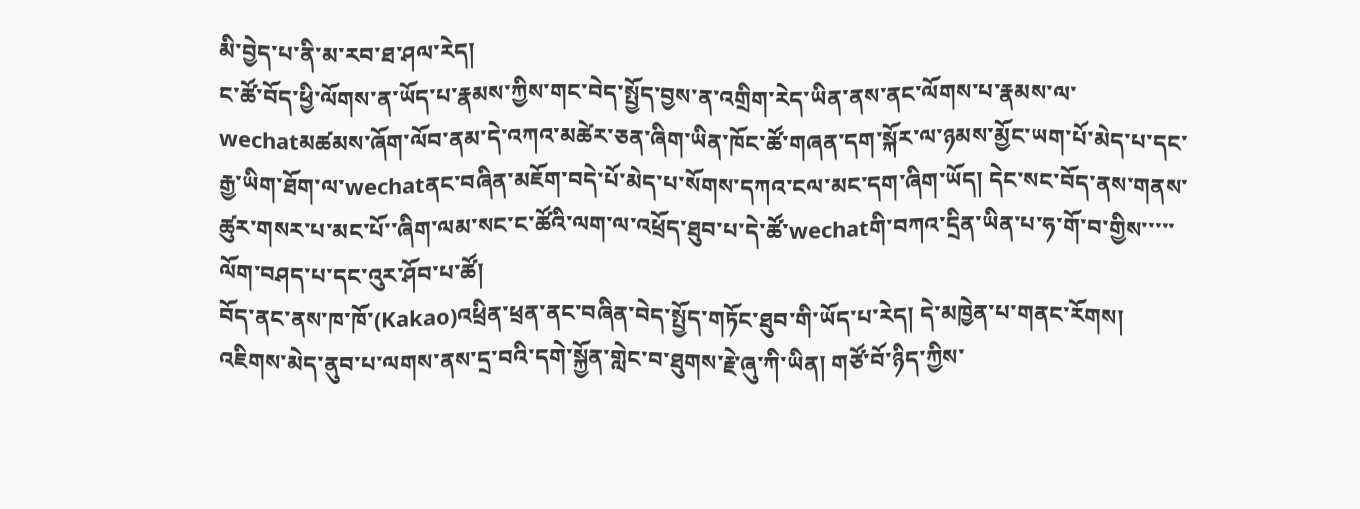མི་བྱེད་པ་ནི་མ་རབ་ཐ་ཤལ་རེད།
ང་ཚོ་བོད་ཕྱི་ལོགས་ན་ཡོད་པ་རྣམས་ཀྱིས་གང་བེད་སྤྱོད་བྱས་ན་འགྲིག་རེད་ཡིན་ནས་ནང་ལོགས་པ་རྣམས་ལ་wechatམཚམས་ཞོག་ལོབ་ནམ་དེ་འཀའ་མཚེར་ཅན་ཞིག་ཡིན་ཁོང་ཚོ་གཞན་དག་སྐོར་ལ་ཉམས་མྱོང་ཡག་པོ་མེད་པ་དང་རྒྱ་ཡིག་ཐོག་ལ་wechatནང་བཞིན་མཇོག་བདེ་པོ་མེད་པ་སོགས་དཀའ་ངལ་མང་དག་ཞིག་ཡོད། དེང་སང་བོད་ནས་གནས་ཚུར་གསར་པ་མང་པོ་་ཞིག་ལམ་སང་ང་ཚོའི་ལག་ལ་འཕྲོད་ཐུབ་པ་དེ་ཚོ་wechatགི་བཀའ་དྲིན་ཡིན་པ་ཧ་གོ་བ་གྱིས་་་་་ལོག་བཤད་པ་དང་འུར་ཤོབ་པ་ཚོ།
བོད་ནང་ནས་ཁ་ཁོ་(Kakao)འཕྲིན་ཕྲན་ནང་བཞིན་བེད་སྤྱོད་གཏོང་ཐུབ་གི་ཡོད་པ་རེད། དེ་མཁྱེན་པ་གནང་རོགས།
འཇིགས་མེད་ནུབ་པ་ལགས་ནས་དྲ་བའི་དགེ་སྐྱོན་གླེང་བ་ཐུགས་རྗེ་ཞུ་ཀི་ཡིན། གཙོ་བོ་ཉིད་ཀྱིས་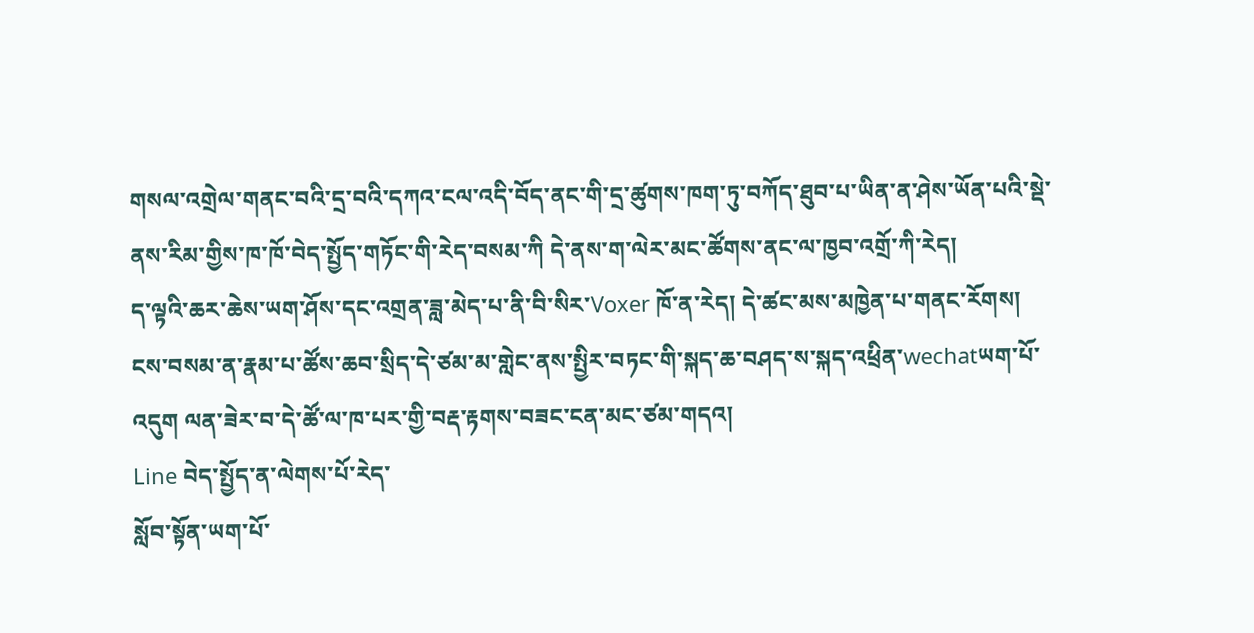གསལ་འགྲེལ་གནང་བའི་དྲ་བའི་དཀའ་ངལ་འདི་བོད་ནང་གི་དྲ་ཚུགས་ཁག་ཏུ་བཀོད་ཐུབ་པ་ཡིན་ན་ཤེས་ཡོན་པའི་སྡེ་ནས་རིམ་གྱིས་ཁ་ཁོ་བེད་སྤྱོད་གཏོང་གི་རེད་བསམ་ཀི དེ་ནས་ག་ལེར་མང་ཚོགས་ནང་ལ་ཁྱབ་འགྲོ་ཀི་རེད།
ད་ལྟའི་ཆར་ཆེས་ཡག་ཤོས་དང་འགྲན་ཟླ་མེད་པ་ནི་བི་སིར་Voxer ཁོ་ན་རེད། དེ་ཚང་མས་མཁྱེན་པ་གནང་རོགས།
ངས་བསམ་ན་རྣམ་པ་ཚོས་ཆབ་སྲིད་དེ་ཙམ་མ་གླེང་ནས་སྤྱིར་བཏང་གི་སྐད་ཆ་བཤད་ས་སྐད་འཕྲིན་wechatཡག་པོ་འདུག ལན་ཟེར་བ་དེ་ཚོ་ལ་ཁ་པར་གྱི་བརྡ་རྟགས་བཟང་ངན་མང་ཙམ་གདའ།
Line བེད་སྤྱོད་ན་ལེགས་པོ་རེད་
སློབ་སྟོན་ཡག་པོ་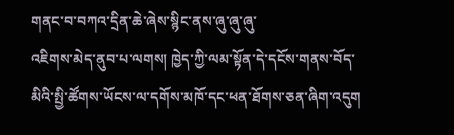གནང་བ་བཀའ་དྲིན་ཆེ་ཞེས་སྙིང་ནས་ཞུ་ཞུ་ཞུ་
འཇིགས་མེད་ནུབ་པ་ལགས། ཁྱེད་ཀྱི་ལམ་སྟོན་དེ་དངོས་གནས་བོད་མིའི་སྤྱི་ཚོགས་ཡོངས་ལ་དགོས་མཁོ་དང་ཕན་ཐོགས་ཅན་ཞིག་འདུག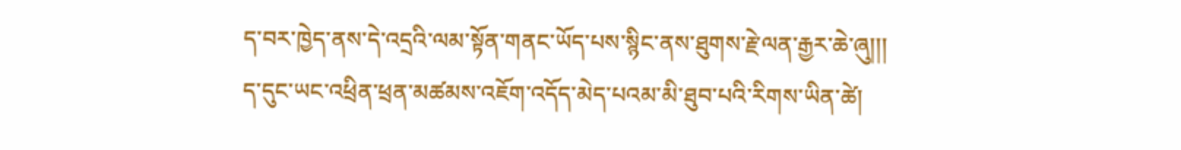ད་བར་ཁྱེད་ནས་དེ་འདྲའི་ལམ་སྟོན་གནང་ཡོད་པས་སྙིང་ནས་ཐུགས་རྗེ་ལན་རྒྱར་ཆེ་ཞུ།།།
ད་དུང་ཡང་འཕྲིན་ཕྲན་མཚམས་འཇོག་འདོད་མེད་པའམ་མི་ཐུབ་པའི་རིགས་ཡིན་ཚེ།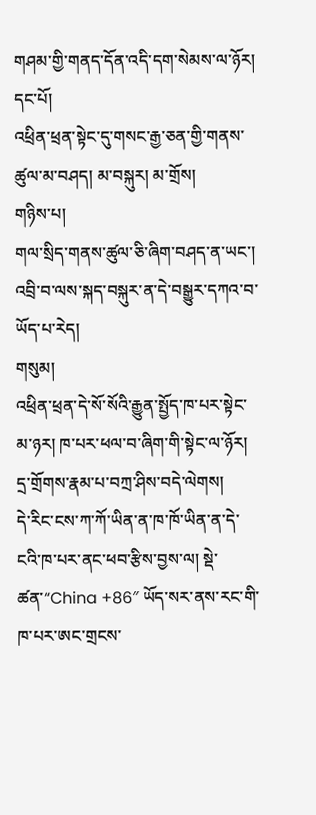གཤམ་གྱི་གནད་དོན་འདི་དག་སེམས་ལ་ཉོར།
དང་པོ།
འཕྲིན་ཕྲན་སྟེང་དུ་གསང་རྒྱ་ཅན་གྱི་གནས་ཚུལ་མ་བཤད། མ་བསྐུར། མ་གྲོས།
གཉིས་པ།
གལ་སྲིད་གནས་ཚུལ་ཅི་ཞིག་བཤད་ན་ཡང་། འབྲི་བ་ལས་སྐད་བསྐུར་ན་དེ་བསྒྱུར་དཀའ་བ་ཡོད་པ་རེད།
གསུམ།
འཕྲིན་ཕྲན་དེ་སོ་སོའི་རྒྱུན་སྤྱོད་ཁ་པར་སྟེང་མ་ཉར། ཁ་པར་ཕལ་བ་ཞིག་གི་སྟེང་ལ་ཉོར།
དྲ་གྲོགས་རྣམ་པ་བཀྲ་ཤིས་བདེ་ལེགས།
དེ་རིང་ངས་ཀ་ཀོ་ཡིན་ན་ཁ་ཁོ་ཡིན་ན་དེ་ངའི་ཁ་པར་ནང་ཕབ་རྩིས་བྱས་ལ། སྡེ་ཚན་“China +86″ ཡོད་སར་ནས་རང་གི་ཁ་པར་ཨང་གྲངས་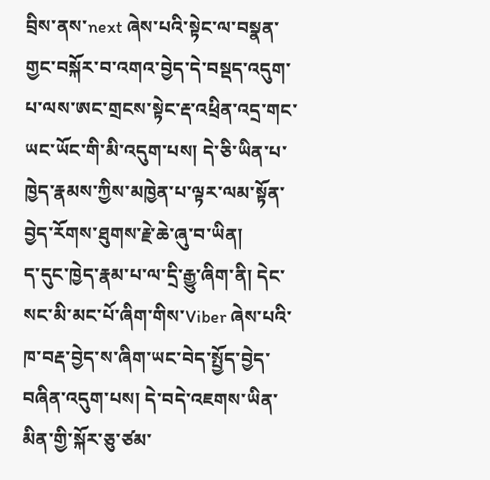བྲིས་ནས་next ཞེས་པའི་སྟེང་ལ་བསྣན་གྱང་བསྐོར་བ་འགའ་བྱེད་དེ་བསྡད་འདུག་པ་ལས་ཨང་གྲངས་སྟེང་རྡ་འཕྲིན་འདྲ་གང་ཡང་ཡོང་གི་མི་འདུག་པས། དེ་ཅི་ཡིན་པ་ཁྱེད་རྣམས་ཀྱིས་མཁྱེན་པ་ལྟར་ལམ་སྟོན་བྱེད་རོགས་ཐུགས་རྗེ་ཆེ་ཞུ་བ་ཡིན།
ད་དུང་ཁྱེད་རྣམ་པ་ལ་དྲི་རྒྱུ་ཞིག་ནི། དེང་སང་མི་མང་པོ་ཞིག་གིས་Viber ཞེས་པའི་ཁ་བརྡ་བྱེད་ས་ཞིག་ཡང་བེད་སྤྱོད་བྱེད་བཞིན་འདུག་པས། དེ་བདེ་འཇགས་ཡིན་མིན་གྱི་སྐོར་ཅུ་ཙམ་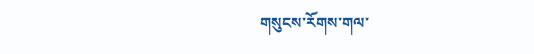གསུངས་རོགས་གལ་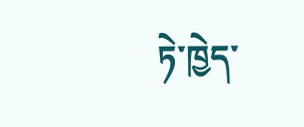ཏེ་ཁྱེད་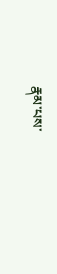རྣམ་པས་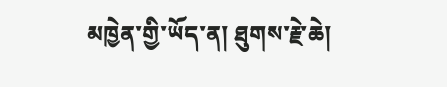མཁྱེན་གྱི་ཡོད་ན། ཐུགས་རྗེ་ཆེ།